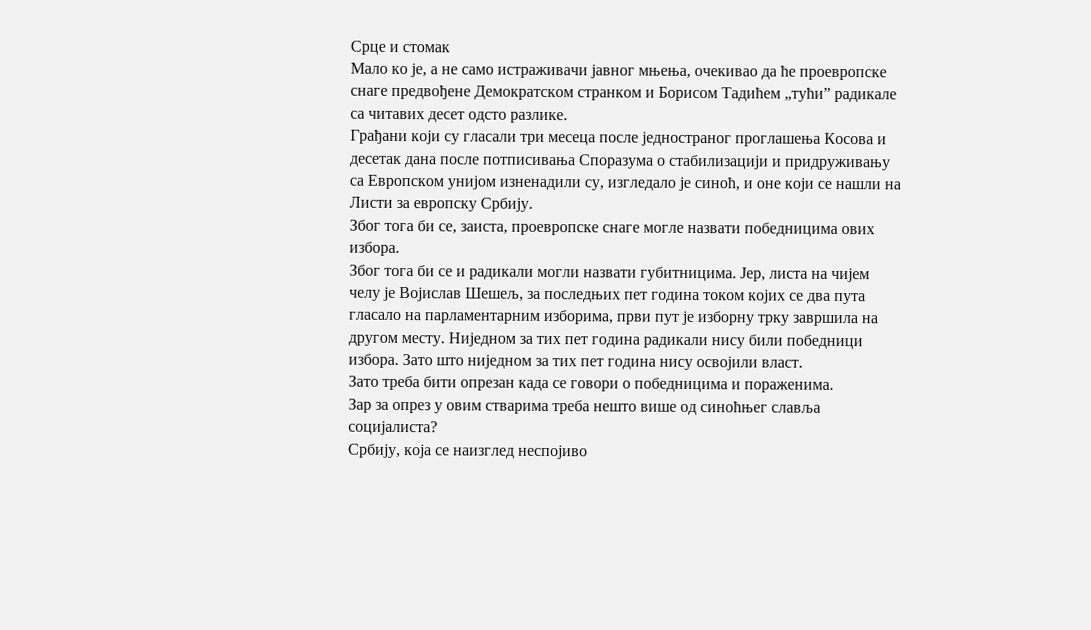Срце и стомак
Мало ко је, а не само истраживачи јавног мњења, очекивао да ће проевропске снаге предвођене Демократском странком и Борисом Тадићем „тући” радикале са читавих десет одсто разлике.
Грађани који су гласали три месеца после једностраног проглашења Косова и десетак дана после потписивања Споразума о стабилизацији и придруживању са Европском унијом изненадили су, изгледало је синоћ, и оне који се нашли на Листи за европску Србију.
Због тога би се, заиста, проевропске снаге могле назвати победницима ових избора.
Због тога би се и радикали могли назвати губитницима. Јер, листа на чијем челу је Војислав Шешељ, за последњих пет година током којих се два пута гласало на парламентарним изборима, први пут је изборну трку завршила на другом месту. Ниједном за тих пет година радикали нису били победници избора. Зато што ниједном за тих пет година нису освојили власт.
Зато треба бити опрезан када се говори о победницима и пораженима.
Зар за опрез у овим стварима треба нешто више од синоћњег славља социјалиста?
Србију, која се наизглед неспојиво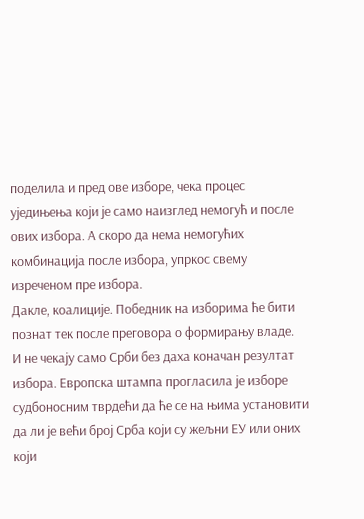поделила и пред ове изборе, чека процес уједињења који је само наизглед немогућ и после ових избора. А скоро да нема немогућих комбинација после избора, упркос свему изреченом пре избора.
Дакле, коалиције. Победник на изборима ће бити познат тек после преговора о формирању владе.
И не чекају само Срби без даха коначан резултат избора. Европска штампа прогласила је изборе судбоносним тврдећи да ће се на њима установити да ли је већи број Срба који су жељни ЕУ или оних који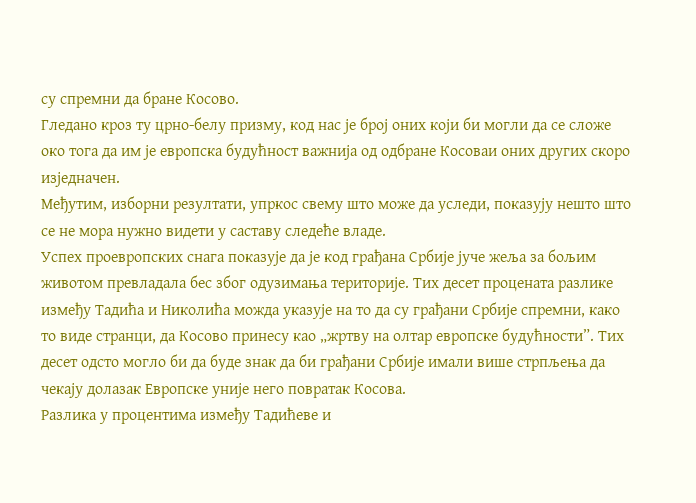су спремни да бране Косово.
Гледано кроз ту црно-белу призму, код нас је број оних који би могли да се сложе око тога да им је европска будућност важнија од одбране Косоваи оних других скоро изједначен.
Међутим, изборни резултати, упркос свему што може да уследи, показују нешто што се не мора нужно видети у саставу следеће владе.
Успех проевропских снага показује да је код грађана Србије јуче жеља за бољим животом превладала бес због одузимања територије. Тих десет процената разлике између Тадића и Николића можда указује на то да су грађани Србије спремни, како то виде странци, да Косово принесу као „жртву на олтар европске будућности”. Тих десет одсто могло би да буде знак да би грађани Србије имали више стрпљења да чекају долазак Европске уније него повратак Косова.
Разлика у процентима између Тадићеве и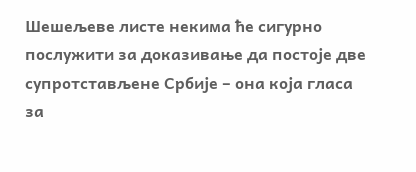Шешељеве листе некима ће сигурно послужити за доказивање да постоје две супротстављене Србије – она која гласа за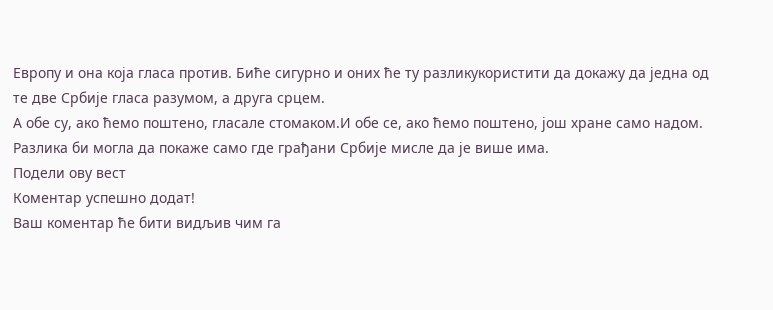Европу и она која гласа против. Биће сигурно и оних ће ту разликукористити да докажу да једна од те две Србије гласа разумом, а друга срцем.
А обе су, ако ћемо поштено, гласале стомаком.И обе се, ако ћемо поштено, још хране само надом. Разлика би могла да покаже само где грађани Србије мисле да је више има.
Подели ову вест
Комeнтар успeшно додат!
Ваш комeнтар ћe бити видљив чим га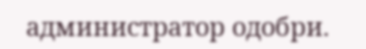администратор одобри.